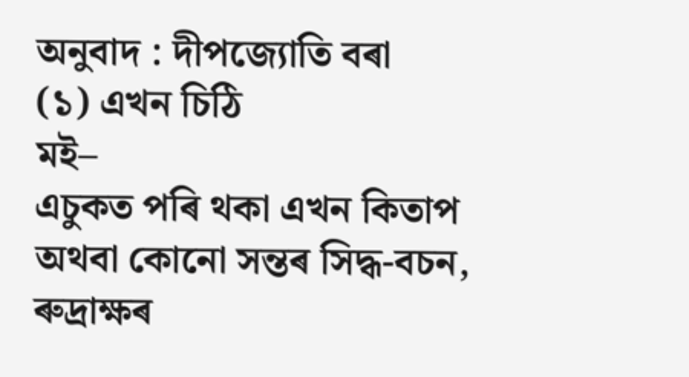অনুবাদ : দীপজ্যোতি বৰা
(১) এখন চিঠি
মই–
এচুকত পৰি থকা এখন কিতাপ
অথবা কোনো সন্তৰ সিদ্ধ-বচন,
ৰুদ্ৰাক্ষৰ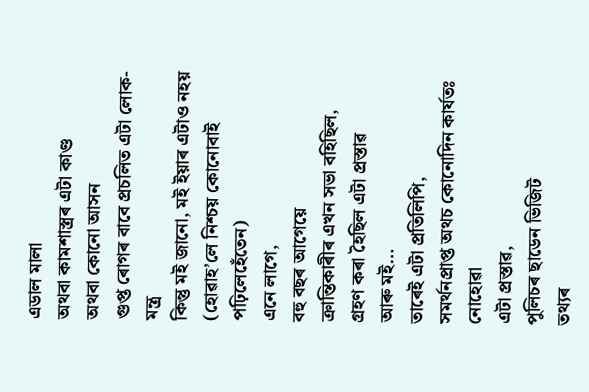এডাল মালা
অথবা কামশাস্ত্ৰৰ এটা কাণ্ড
অথবা কোনো আসন
গুপ্ত ৰোগৰ বাবে প্ৰচলিত এটা লোক-মন্ত্ৰ
কিন্তু মই জানো, মই ইয়াৰ এটাও নহয়
(হোৱাহ’লে নিশ্চয় কোনোবাই পঢ়িলেহেঁতেন)
এনে লাগে,
বহু বছৰ আগেয়ে
ক্ৰান্তিকাৰীৰ এখন সভা বহিছিল,
গ্ৰহণ কৰা হৈছিল এটা প্ৰস্তাৱ
আৰু মই…
তাৰেই এটা প্ৰতিলিপি,
সমৰ্থনপ্ৰাপ্ত অথচ কোনোদিন কাৰ্যতঃ নোহোৱা
এটা প্ৰস্তাৱ,
পুলিচৰ ছাডেন ভিজিট
তথ্যৰ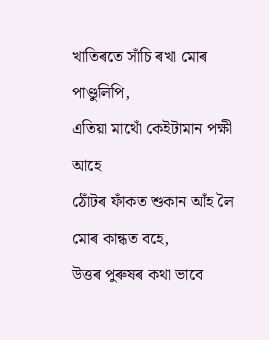খাতিৰতে সাঁচি ৰখা মোৰ পাণ্ডুলিপি,
এতিয়া মাথোঁ কেইটামান পক্ষী আহে
ঠোঁটৰ ফাঁকত শুকান আঁহ লৈ
মোৰ কান্ধত বহে,
উত্তৰ পুৰুষৰ কথা ভাবে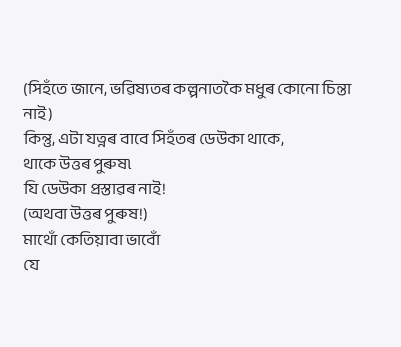(সিহঁতে জানে, ভৱিষ্যতৰ কল্পনাতকৈ মধুৰ কোনো চিন্তা নাই)
কিন্তু, এটা যত্নৰ বাবে সিহঁতৰ ডেউকা থাকে,
থাকে উত্তৰ পুৰুষ৷
যি ডেউকা প্ৰস্তাৱৰ নাই!
(অথবা উত্তৰ পুৰুষ!)
মাথোঁ কেতিয়াবা ভাবোঁ
যে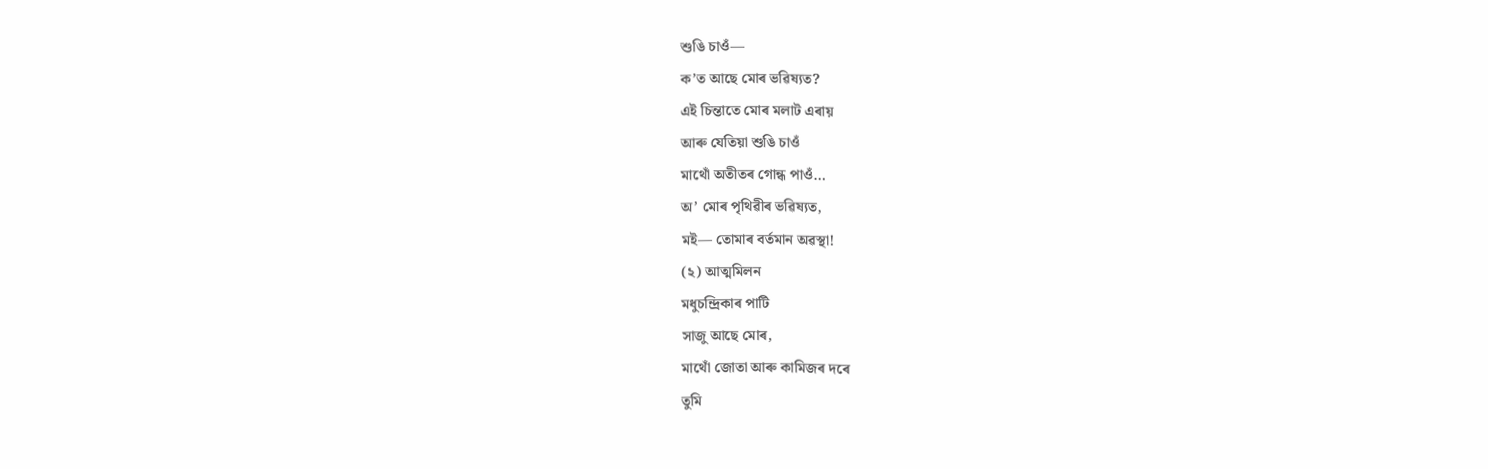শুঙি চাওঁ—
ক’ত আছে মোৰ ভৱিষ্যত?
এই চিন্তাতে মোৰ মলাট এৰায়
আৰু যেতিয়া শুঙি চাওঁ
মাথোঁ অতীতৰ গোন্ধ পাওঁ…
অ’ মোৰ পৃথিৱীৰ ভৱিষ্যত,
মই— তোমাৰ বর্তমান অৱস্থা!
(২) আত্মমিলন
মধুচন্দ্ৰিকাৰ পাটি
সাজু আছে মোৰ,
মাথোঁ জোতা আৰু কামিজৰ দৰে
তুমি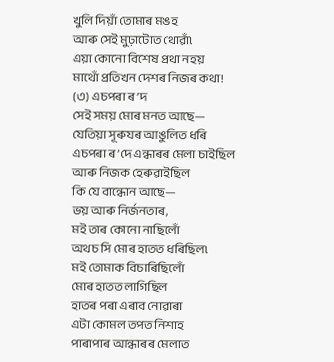খুলি দিয়াঁ তোমাৰ মঙহ
আৰু সেই মুঢ়াটোত থোৱাঁ৷
এয়া কোনো বিশেষ প্ৰথা নহয়
মাথোঁ প্ৰতিখন দেশৰ নিজৰ কথা!
(৩) এচপৰা ৰ’দ
সেই সময় মোৰ মনত আছে—
যেতিয়া সূৰুযৰ আঙুলিত ধৰি
এচপৰা ৰ’দে এন্ধাৰৰ মেলা চাইছিল
আৰু নিজক হেৰুৱাইছিল
কি যে বান্ধোন আছে—
ভয় আৰু নির্জনতাৰ,
মই তাৰ কোনো নাছিলোঁ
অথচ সি মোৰ হাতত ধৰিছিল৷
মই তোমাক বিচাৰিছিলোঁ
মোৰ হাতত লাগিছিল
হাতৰ পৰা এৰাব নোৱাৰা
এটা কোমল তপত নিশাহ
পাৰাপাৰ আন্ধাৰৰ মেলাত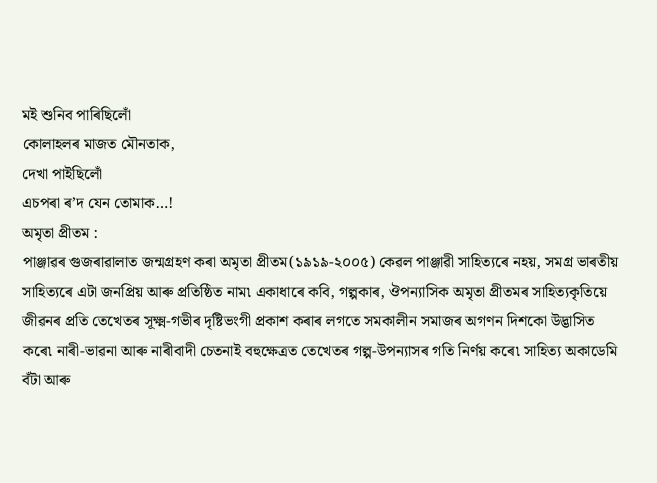মই শুনিব পাৰিছিলোঁ
কোলাহলৰ মাজত মৌনতাক,
দেখা পাইছিলোঁ
এচপৰা ৰ’দ যেন তোমাক…!
অমৃতা প্ৰীতম :
পাঞ্জাৱৰ গুজৰাৱালাত জন্মগ্ৰহণ কৰা অমৃতা প্ৰীতম(১৯১৯-২০০৫) কেৱল পাঞ্জাৱী সাহিত্যৰে নহয়, সমগ্ৰ ভাৰতীয় সাহিত্যৰে এটা জনপ্ৰিয় আৰু প্ৰতিষ্ঠিত নাম৷ একাধাৰে কবি, গল্পকাৰ, ঔপন্যাসিক অমৃতা প্ৰীতমৰ সাহিত্যকৃতিয়ে জীৱনৰ প্ৰতি তেখেতৰ সূক্ষ্ম-গভীৰ দৃষ্টিভংগী প্ৰকাশ কৰাৰ লগতে সমকালীন সমাজৰ অগণন দিশকো উদ্ভাসিত কৰে৷ নাৰী-ভাৱনা আৰু নাৰীবাদী চেতনাই বহুক্ষেত্ৰত তেখেতৰ গল্প-উপন্যাসৰ গতি নির্ণয় কৰে৷ সাহিত্য অকাডেমি বঁটা আৰু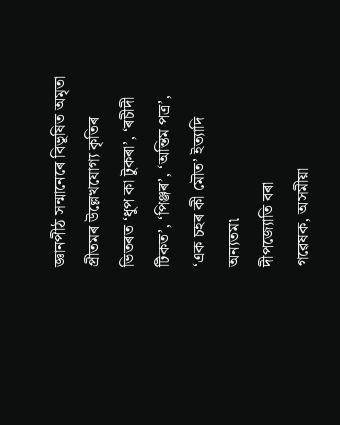জ্ঞানপীঠ সন্মানেৰে বিভূষিত অমৃতা প্ৰীতমৰ উল্লেখযোগ্য কৃতিৰ ভিতৰত ‘ধুপ কা টুকৰা’, ‘ৰচীদী টিকত’, ‘পিঞ্জৰ’, ‘অন্তিম পত্ৰ’, ‘এক চহৰ কী মৌত’ ইত্যাদি অন্যতম৷
দীপজ্যোতি বৰা
গৱেষক, অসমীয়া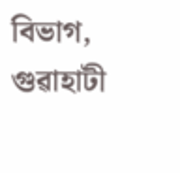বিভাগ, গুৱাহাটী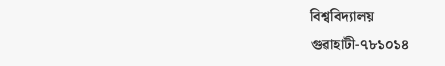বিশ্ববিদ্যালয়
গুৱাহাটী-৭৮১০১৪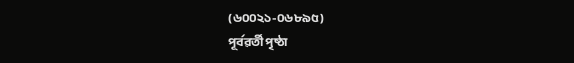(৬০০২১-০৬৮৯৫)
পূৰ্বৱৰ্তী পৃষ্ঠা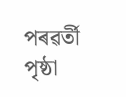পৰৱৰ্তী পৃষ্ঠা